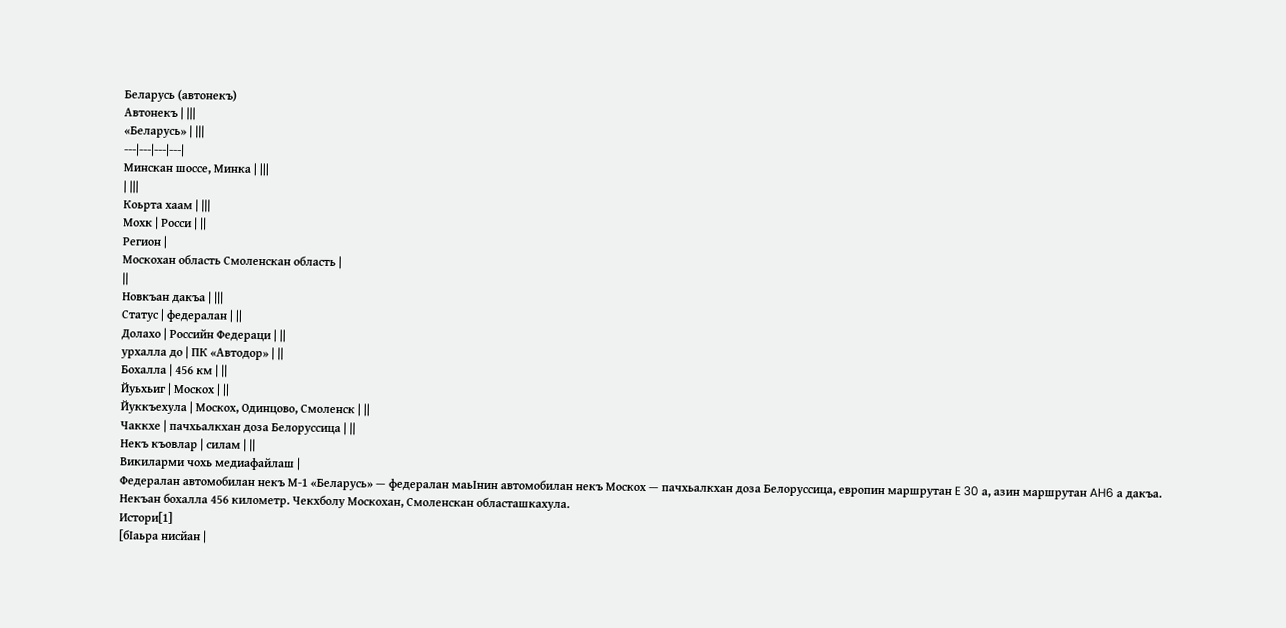Беларусь (автонекъ)
Автонекъ | |||
«Беларусь» | |||
---|---|---|---|
Минскан шоссе, Минка | |||
| |||
Коьрта хаам | |||
Мохк | Росси | ||
Регион |
Москохан область Смоленскан область |
||
Новкъан дакъа | |||
Статус | федералан | ||
Долахо | Российн Федераци | ||
урхалла до | ПК «Автодор» | ||
Бохалла | 456 км | ||
Йуьхьиг | Москох | ||
Йуккъехула | Москох, Одинцово, Смоленск | ||
Чаккхе | пачхьалкхан доза Белоруссица | ||
Некъ къовлар | силам | ||
Викиларми чохь медиафайлаш |
Федералан автомобилан некъ М-1 «Беларусь» — федералан маьӀнин автомобилан некъ Москох — пачхьалкхан доза Белоруссица, европин маршрутан E 30 а, азин маршрутан AH6 а дакъа.
Некъан бохалла 456 километр. Чекхболу Москохан, Смоленскан областашкахула.
Истори[1]
[бӀаьра нисйан |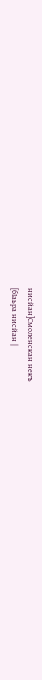нисйан]Смоленскан некъ
[бӀаьра нисйан |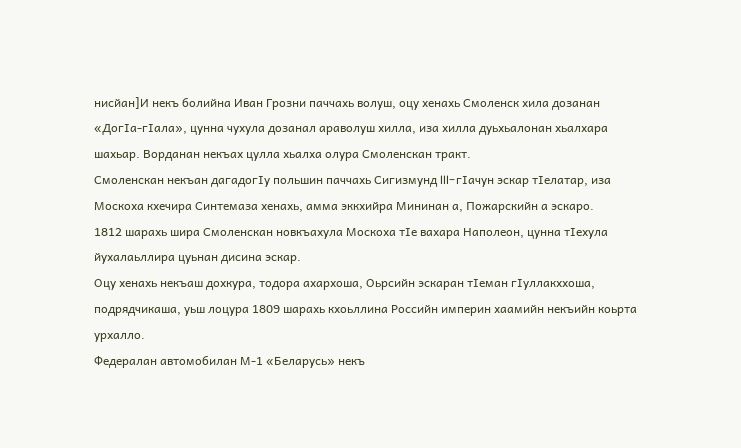нисйан]И некъ болийна Иван Грозни паччахь волуш, оцу хенахь Смоленск хила дозанан «ДогӀа-гӀала», цунна чухула дозанал араволуш хилла, иза хилла дуьхьалонан хьалхара шахьар. Ворданан некъах цулла хьалха олура Смоленскан тракт.
Смоленскан некъан дагадогӀу польшин паччахь Сигизмунд III-гӀачун эскар тӀелатар, иза Москоха кхечира Синтемаза хенахь, амма эккхийра Мининан а, Пожарскийн а эскаро.
1812 шарахь шира Смоленскан новкъахула Москоха тӀе вахара Наполеон, цунна тӀехула йухалаьллира цуьнан дисина эскар.
Оцу хенахь некъаш дохкура, тодора ахархоша, Оьрсийн эскаран тӀеман гӀуллакххоша, подрядчикаша, уьш лоцура 1809 шарахь кхоьллина Российн империн хаамийн некъийн коьрта урхалло.
Федералан автомобилан М-1 «Беларусь» некъ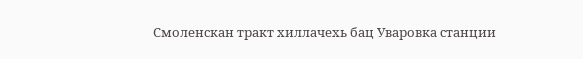Смоленскан тракт хиллачехь бац Уваровка станции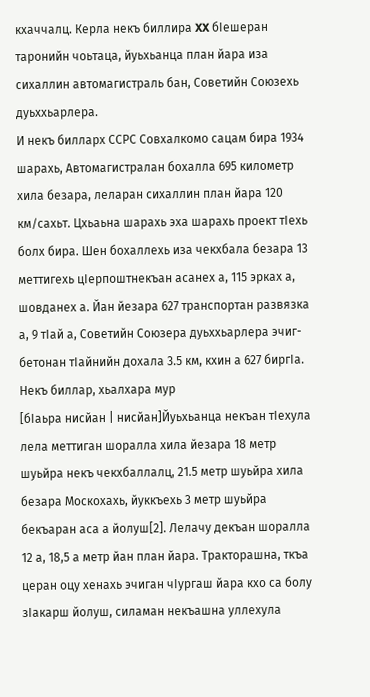кхаччалц. Керла некъ биллира XX бӀешеран таронийн чоьтаца, йуьхьанца план йара иза сихаллин автомагистраль бан, Советийн Союзехь дуьххьарлера.
И некъ билларх ССРС Совхалкомо сацам бира 1934 шарахь, Автомагистралан бохалла 695 километр хила безара, леларан сихаллин план йара 120 км/сахьт. Цхьаьна шарахь эха шарахь проект тӀехь болх бира. Шен бохаллехь иза чекхбала безара 13 меттигехь цӀерпоштнекъан асанех а, 115 эрках а, шовданех а. Йан йезара 627 транспортан развязка а, 9 тӀай а, Советийн Союзера дуьххьарлера эчиг-бетонан тӀайнийн дохала 3.5 км, кхин а 627 биргӀа.
Некъ биллар, хьалхара мур
[бӀаьра нисйан | нисйан]Йуьхьанца некъан тӀехула лела меттиган шоралла хила йезара 18 метр шуьйра некъ чекхбаллалц, 21.5 метр шуьйра хила безара Москохахь, йуккъехь 3 метр шуьйра бекъаран аса а йолуш[2]. Лелачу декъан шоралла 12 а, 18,5 а метр йан план йара. Тракторашна, ткъа церан оцу хенахь эчиган чӀургаш йара кхо са болу зӀакарш йолуш, силаман некъашна уллехула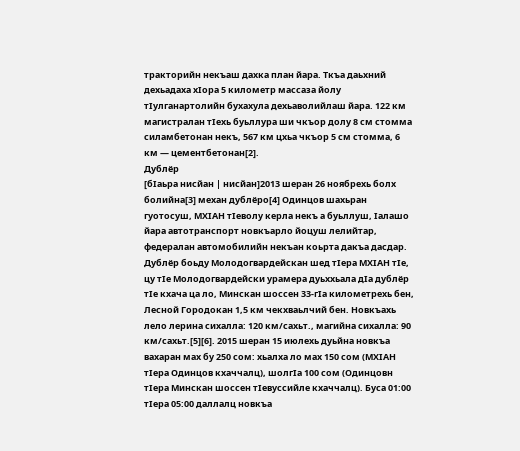тракторийн некъаш дахка план йара. Ткъа даьхний дехьадаха хӀора 5 километр массаза йолу тӀулганартолийн бухахула дехьаволийлаш йара. 122 км магистралан тӀехь буьллура ши чкъор долу 8 см стомма силамбетонан некъ, 567 км цхьа чкъор 5 см стомма, 6 км — цементбетонан[2].
Дублёр
[бӀаьра нисйан | нисйан]2013 шеран 26 ноябрехь болх болийна[3] механ дублёро[4] Одинцов шахьран гуотосуш, МХӀАН тӀеволу керла некъ а буьллуш, Ӏалашо йара автотранспорт новкъарло йоцуш лелийтар, федералан автомобилийн некъан коьрта дакъа дасдар. Дублёр боьду Молодогвардейскан шед тӀера МХӀАН тӀе, цу тӀе Молодогвардейски урамера дуьххьала дӀа дублёр тӀе кхача ца ло, Минскан шоссен 33-гӀа километрехь бен, Лесной Городокан 1,5 км чекхваьлчий бен. Новкъахь лело лерина сихалла: 120 км/сахьт., магийна сихалла: 90 км/сахьт.[5][6]. 2015 шеран 15 июлехь дуьйна новкъа вахаран мах бу 250 сом: хьалха ло мах 150 сом (МХӀАН тӀера Одинцов кхаччалц), шолгӀа 100 сом (Одинцовн тӀера Минскан шоссен тӀевуссийле кхаччалц). Буса 01:00 тӀера 05:00 даллалц новкъа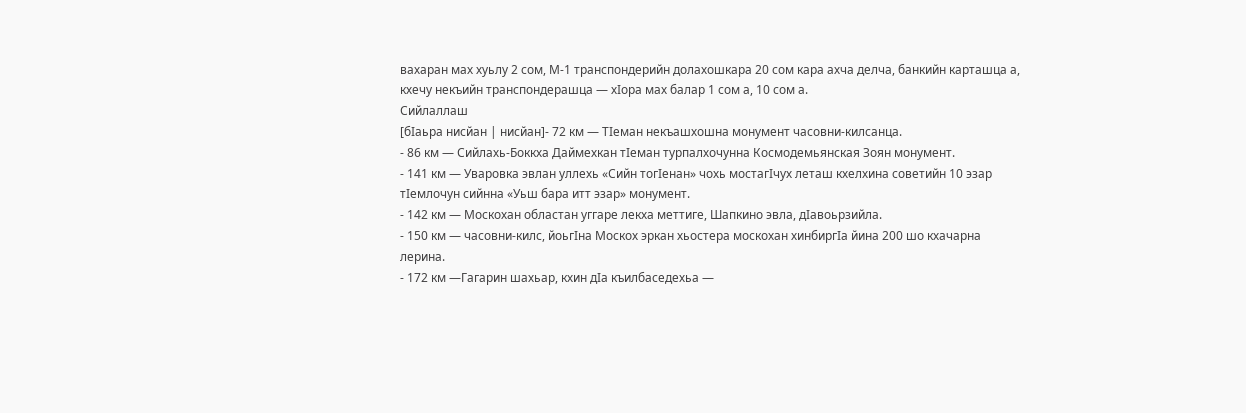вахаран мах хуьлу 2 сом, М-1 транспондерийн долахошкара 20 сом кара ахча делча, банкийн карташца а, кхечу некъийн транспондерашца — хӀора мах балар 1 сом а, 10 сом а.
Сийлаллаш
[бӀаьра нисйан | нисйан]- 72 км — ТӀеман некъашхошна монумент часовни-килсанца.
- 86 км — Сийлахь-Боккха Даймехкан тӀеман турпалхочунна Космодемьянская Зоян монумент.
- 141 км — Уваровка эвлан уллехь «Сийн тогӀенан» чохь мостагӀчух леташ кхелхина советийн 10 эзар тӀемлочун сийнна «Уьш бара итт эзар» монумент.
- 142 км — Москохан областан уггаре лекха меттиге, Шапкино эвла, дӀавоьрзийла.
- 150 км — часовни-килс, йоьгӀна Москох эркан хьостера москохан хинбиргӀа йина 200 шо кхачарна лерина.
- 172 км —Гагарин шахьар, кхин дӀа къилбаседехьа —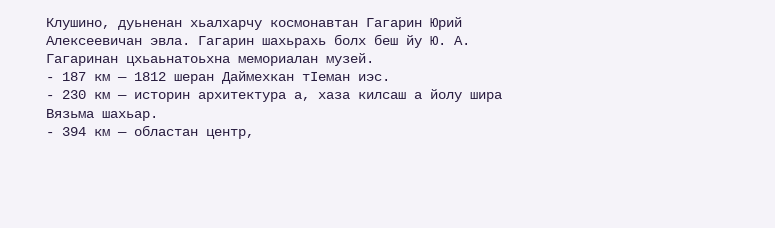Клушино, дуьненан хьалхарчу космонавтан Гагарин Юрий Алексеевичан эвла. Гагарин шахьрахь болх беш йу Ю. А. Гагаринан цхьаьнатоьхна мемориалан музей.
- 187 км — 1812 шеран Даймехкан тӀеман иэс.
- 230 км — историн архитектура а, хаза килсаш а йолу шира Вязьма шахьар.
- 394 км — областан центр,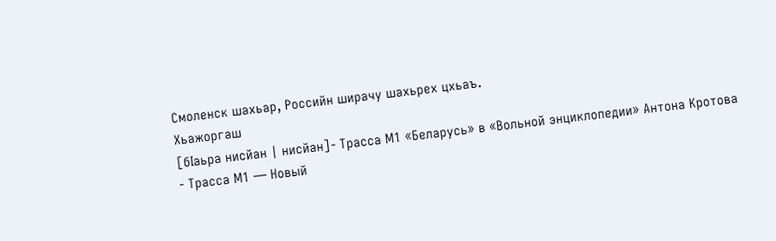Смоленск шахьар, Российн ширачу шахьрех цхьаъ.
Хьажоргаш
[бӀаьра нисйан | нисйан]- Трасса М1 «Беларусь» в «Вольной энциклопедии» Антона Кротова
- Трасса М1 — Новый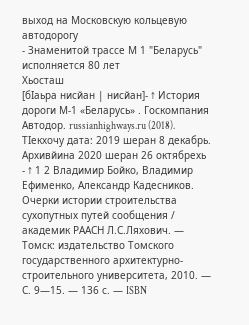выход на Московскую кольцевую автодорогу
- Знаменитой трассе М 1 "Беларусь" исполняется 80 лет
Хьосташ
[бӀаьра нисйан | нисйан]- ↑ История дороги М-1 «Беларусь» . Госкомпания Автодор. russianhighways.ru (2018). ТӀекхочу дата: 2019 шеран 8 декабрь. Архивйина 2020 шеран 26 октябрехь
- ↑ 1 2 Владимир Бойко, Владимир Ефименко, Александр Кадесников. Очерки истории строительства сухопутных путей сообщения / академик РААСН Л.С.Ляхович. — Томск: издательство Томского государственного архитектурно-строительного университета, 2010. — С. 9—15. — 136 с. — ISBN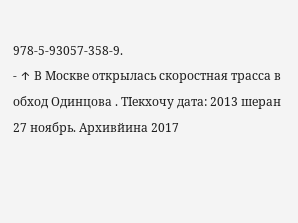978-5-93057-358-9.
- ↑ В Москве открылась скоростная трасса в обход Одинцова . ТӀекхочу дата: 2013 шеран 27 ноябрь. Архивйина 2017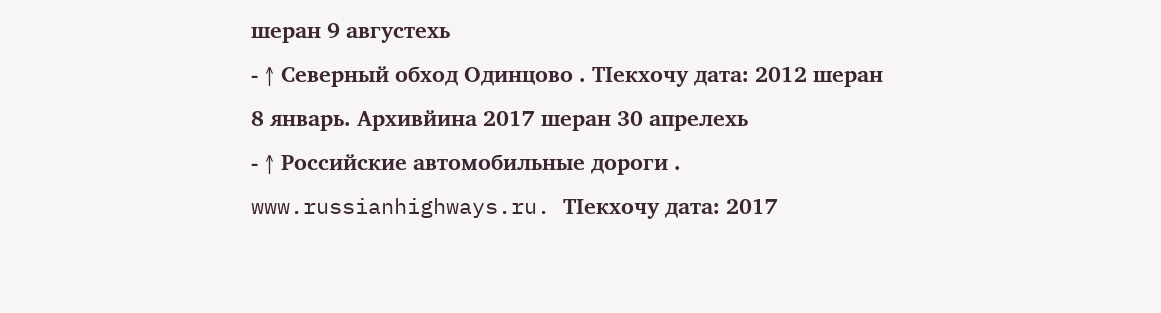шеран 9 августехь
- ↑ Северный обход Одинцово . ТӀекхочу дата: 2012 шеран 8 январь. Архивйина 2017 шеран 30 апрелехь
- ↑ Российские автомобильные дороги . www.russianhighways.ru. ТӀекхочу дата: 2017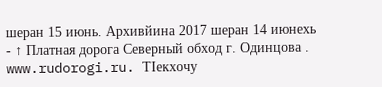шеран 15 июнь. Архивйина 2017 шеран 14 июнехь
- ↑ Платная дорога Северный обход г. Одинцова . www.rudorogi.ru. ТӀекхочу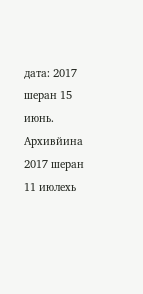дата: 2017 шеран 15 июнь. Архивйина 2017 шеран 11 июлехь